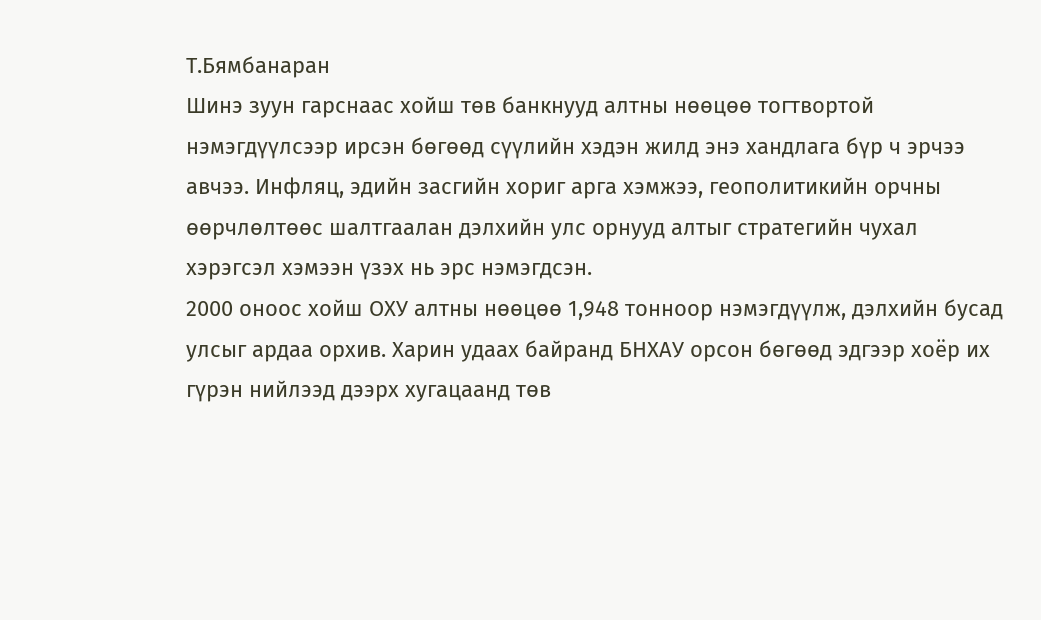Т.Бямбанаран
Шинэ зуун гарснаас хойш төв банкнууд алтны нөөцөө тогтвортой нэмэгдүүлсээр ирсэн бөгөөд сүүлийн хэдэн жилд энэ хандлага бүр ч эрчээ авчээ. Инфляц, эдийн засгийн хориг арга хэмжээ, геополитикийн орчны өөрчлөлтөөс шалтгаалан дэлхийн улс орнууд алтыг стратегийн чухал хэрэгсэл хэмээн үзэх нь эрс нэмэгдсэн.
2000 оноос хойш ОХУ алтны нөөцөө 1,948 тонноор нэмэгдүүлж, дэлхийн бусад улсыг ардаа орхив. Харин удаах байранд БНХАУ орсон бөгөөд эдгээр хоёр их гүрэн нийлээд дээрх хугацаанд төв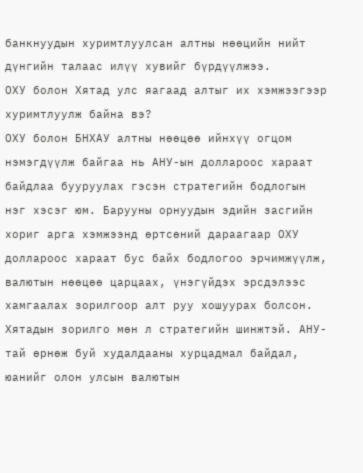банкнуудын хуримтлуулсан алтны нөөцийн нийт дүнгийн талаас илүү хувийг бүрдүүлжээ.
ОХУ болон Хятад улс яагаад алтыг их хэмжээгээр хуримтлуулж байна вэ?
ОХУ болон БНХАУ алтны нөөцөө ийнхүү огцом нэмэгдүүлж байгаа нь АНУ-ын доллароос хараат байдлаа бууруулах гэсэн стратегийн бодлогын нэг хэсэг юм. Барууны орнуудын эдийн засгийн хориг арга хэмжээнд өртсөний дараагаар ОХУ доллароос хараат бус байх бодлогоо эрчимжүүлж, валютын нөөцөө царцаах, үнэгүйдэх эрсдэлээс хамгаалах зорилгоор алт руу хошуурах болсон.
Хятадын зорилго мөн л стратегийн шинжтэй. АНУ-тай өрнөж буй худалдааны хурцадмал байдал, юанийг олон улсын валютын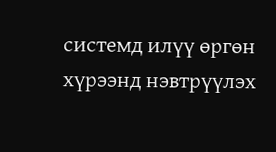системд илүү өргөн хүрээнд нэвтрүүлэх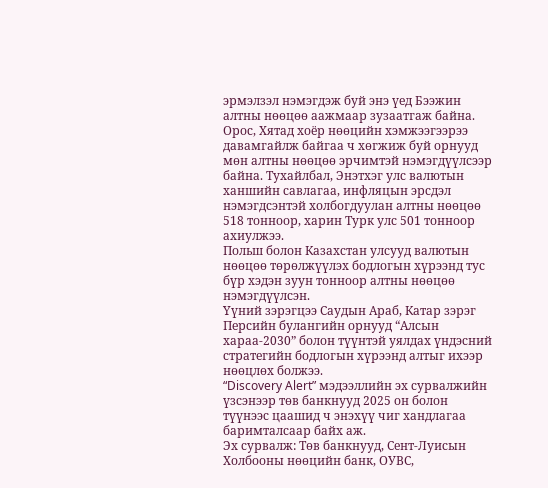эрмэлзэл нэмэгдэж буй энэ үед Бээжин алтны нөөцөө аажмаар зузаатгаж байна.
Орос, Хятад хоёр нөөцийн хэмжээгээрээ давамгайлж байгаа ч хөгжиж буй орнууд мөн алтны нөөцөө эрчимтэй нэмэгдүүлсээр байна. Тухайлбал, Энэтхэг улс валютын ханшийн савлагаа, инфляцын эрсдэл нэмэгдсэнтэй холбогдуулан алтны нөөцөө 518 тонноор, харин Турк улс 501 тонноор ахиулжээ.
Польш болон Казахстан улсууд валютын нөөцөө төрөлжүүлэх бодлогын хүрээнд тус бүр хэдэн зуун тонноор алтны нөөцөө нэмэгдүүлсэн.
Үүний зэрэгцээ Саудын Араб, Катар зэрэг Персийн булангийн орнууд “Алсын хараа-2030” болон түүнтэй уялдах үндэсний стратегийн бодлогын хүрээнд алтыг ихээр нөөцлөх болжээ.
“Discovery Alert” мэдээллийн эх сурвалжийн үзсэнээр төв банкнууд 2025 он болон түүнээс цаашид ч энэхүү чиг хандлагаа баримталсаар байх аж.
Эх сурвалж: Төв банкнууд, Сент-Луисын Холбооны нөөцийн банк, ОУВС,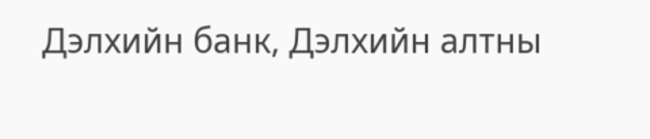Дэлхийн банк, Дэлхийн алтны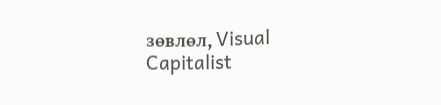зөвлөл, Visual Capitalist